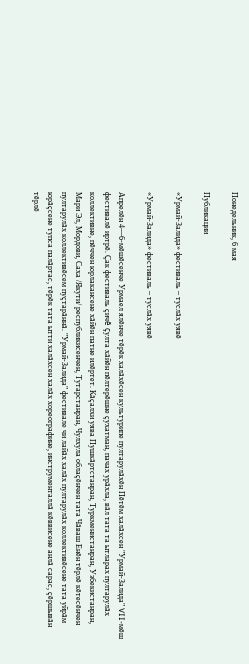Понедельник, 6 мая

Публикации

«Урмай-Залида» фестиваль – туслăх уявĕ

«Урмай-Залида» фестиваль – туслăх уявĕ

Апрелĕн 4—6-мĕшĕсенче Урмаел ялĕнче тĕрĕк халăхĕсен культурипе пултарулăхĕн Пĕтĕм халăхсен "Урмай-Залида" VII-мĕш фестивалĕ иртрĕ. Çак фестиваль çичĕ çулта хăйĕн пĕлтерĕшне çухатман, пачах урăхла, вăл тата та ытларах пултарулăх коллективне, пĕччен юрлакансене хăйĕн патне илĕртет. Кăçалхи уява Пушкăртстанран, Туркменистанран, Узбекистанран, Мари Эл, Мордови, Саха /Якути/ республикисенчен, Тутарстанран, Чулхула облаçĕнчен тата Чăваш Енĕн тĕрлĕ кĕтесĕнчен пултарулăх коллективĕсем пуçтарăннă. "Урмай-Залида" фестивале чи лайăх халăх пултарулăх коллективĕсене тата уйрăм юрăçсене тупса палăртас, тĕрĕк тата ытти халăхсен халăх хореографине, инструменталлă кĕввисене анлă сарас, çĕршывăн тĕрлĕ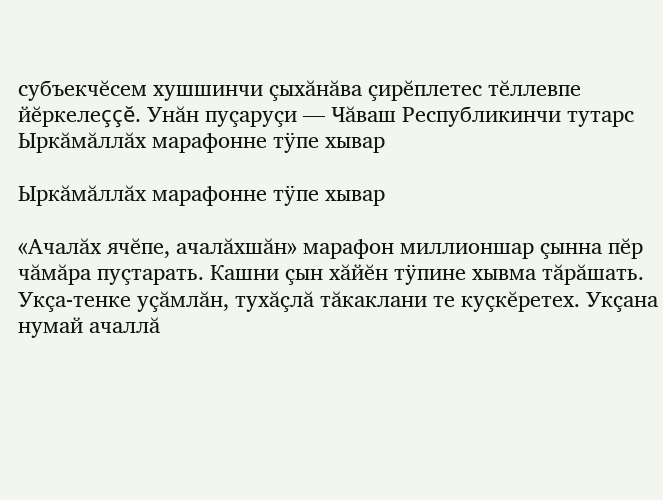субъекчĕсем хушшинчи çыхăнăва çирĕплетес тĕллевпе йĕркелеççĕ. Унăн пуçаруçи — Чăваш Республикинчи тутарс
Ыркăмăллăх марафонне тÿпе хывар

Ыркăмăллăх марафонне тÿпе хывар

«Ачалăх ячĕпе, ачалăхшăн» марафон миллионшар çынна пĕр чăмăра пуçтарать. Кашни çын хăйĕн тÿпине хывма тăрăшать. Укçа-тенке уçăмлăн, тухăçлă тăкаклани те куçкĕретех. Укçана нумай ачаллă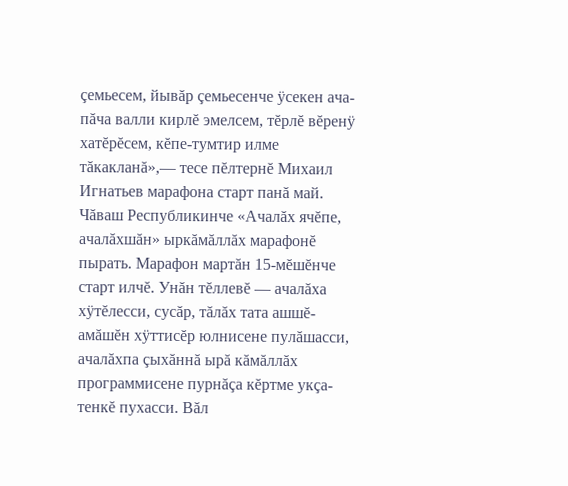çемьесем, йывăр çемьесенче ÿсекен ача-пăча валли кирлĕ эмелсем, тĕрлĕ вĕренÿ хатĕрĕсем, кĕпе-тумтир илме тăкакланă»,— тесе пĕлтернĕ Михаил Игнатьев марафона старт панă май. Чăваш Республикинче «Ачалăх ячĕпе, ачалăхшăн» ыркăмăллăх марафонĕ пырать. Марафон мартăн 15-мĕшĕнче старт илчĕ. Унăн тĕллевĕ — ачалăха хÿтĕлесси, сусăр, тăлăх тата ашшĕ-амăшĕн хÿттисĕр юлнисене пулăшасси, ачалăхпа çыхăннă ырă кăмăллăх программисене пурнăçа кĕртме укçа-тенкĕ пухасси. Вăл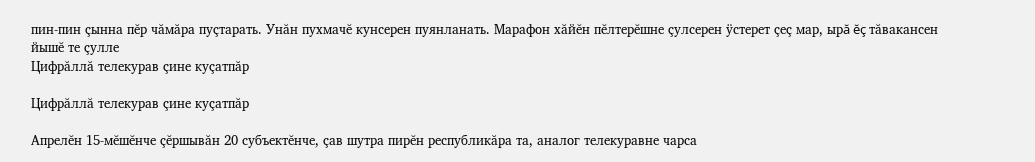пин-пин çынна пĕр чăмăра пуçтарать. Унăн пухмачĕ кунсерен пуянланать. Марафон хăйĕн пĕлтерĕшне çулсерен ÿстерет çеç мар, ырă ĕç тăвакансен йышĕ те çулле
Цифрăллă телекурав çине куçатпăр

Цифрăллă телекурав çине куçатпăр

Апрелĕн 15-мĕшĕнче çĕршывăн 20 субъектĕнче, çав шутра пирĕн республикăра та, аналог телекуравне чарса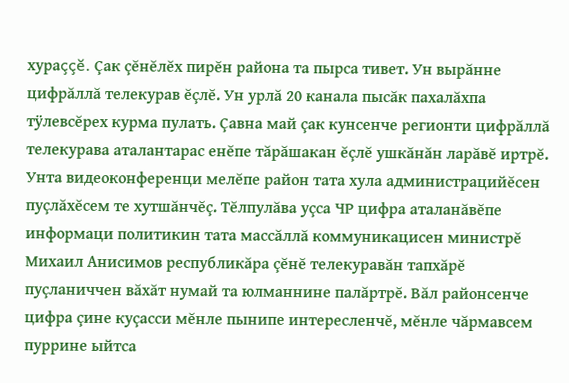хураççĕ. Çак çĕнĕлĕх пирĕн района та пырса тивет. Ун вырăнне цифрăллă телекурав ĕçлĕ. Ун урлă 20 канала пысăк пахалăхпа тÿлевсĕрех курма пулать. Çавна май çак кунсенче регионти цифрăллă телекурава аталантарас енĕпе тăрăшакан ĕçлĕ ушкăнăн ларăвĕ иртрĕ. Унта видеоконференци мелĕпе район тата хула администрацийĕсен пуçлăхĕсем те хутшăнчĕç. Тĕлпулăва уçса ЧР цифра аталанăвĕпе информаци политикин тата массăллă коммуникацисен министрĕ Михаил Анисимов республикăра çĕнĕ телекуравăн тапхăрĕ пуçланиччен вăхăт нумай та юлманнине палăртрĕ. Вăл районсенче цифра çине куçасси мĕнле пынипе интересленчĕ, мĕнле чăрмавсем пуррине ыйтса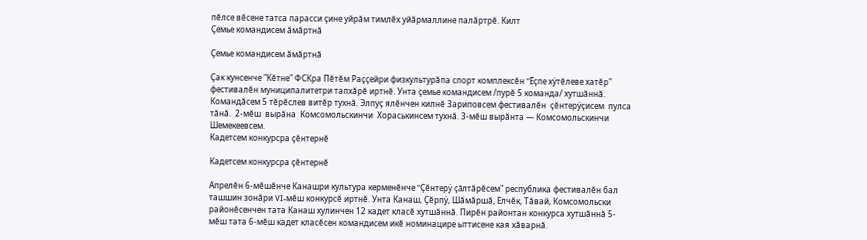пĕлсе вĕсене татса парасси çине уйрăм тимлĕх уйăрмаллине палăртрĕ. Килт
Çемье командисем ăмăртнă

Çемье командисем ăмăртнă

Çак кунсенче "Кĕтне" ФСКра Пĕтĕм Раççейри физкультурăпа спорт комплексĕн "Ĕçпе хÿтĕлеве хатĕр" фестивалĕн муниципалитетри тапхăрĕ иртнĕ. Унта çемье командисем /пурĕ 5 команда/ хутшăннă. Командăсем 5 тĕрĕслев витĕр тухнă. Элпуç ялĕнчен килнĕ Зариповсем фестивалĕн  çĕнтерÿçисем  пулса  тăнă.  2-мĕш  вырăна  Комсомольскинчи  Хораськинсем тухнă. 3-мĕш вырăнта — Комсомольскинчи Шемекеевсем.
Кадетсем конкурсра çĕнтернĕ

Кадетсем конкурсра çĕнтернĕ

Апрелĕн 6-мĕшĕнче Канашри культура керменĕнче "Çĕнтерÿ çăлтăрĕсем" республика фестивалĕн бал ташшин зонăри VI-мĕш конкурсĕ иртнĕ. Унта Канаш, Çĕрпÿ, Шăмăршă, Елчĕк, Тăвай, Комсомольски районĕсенчен тата Канаш хулинчен 12 кадет класĕ хутшăннă. Пирĕн районтан конкурса хутшăннă 5-мĕш тата 6-мĕш кадет класĕсен командисем икĕ номинацире ыттисене кая хăварнă.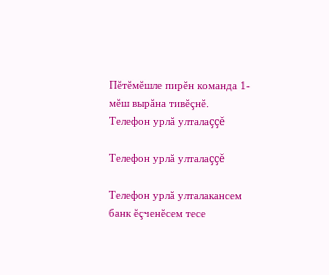Пĕтĕмĕшле пирĕн команда 1-мĕш вырăна тивĕçнĕ.
Телефон урлă улталаççĕ

Телефон урлă улталаççĕ

Телефон урлă улталакансем банк ĕçченĕсем тесе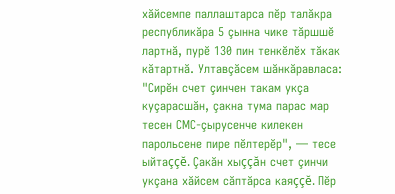хăйсемпе паллаштарса пĕр талăкра республикăра 5 çынна чике тăршшĕ лартнă, пурĕ 130 пин тенкĕлĕх тăкак кăтартнă. Ултавçăсем шăнкăравласа: "Сирĕн счет çинчен такам укçа куçарасшăн, çакна тума парас мар тесен СМС-çырусенче килекен парольсене пире пĕлтерĕр", — тесе ыйтаççĕ. Çакăн хыççăн счет çинчи укçана хăйсем сăптăрса каяççĕ. Пĕр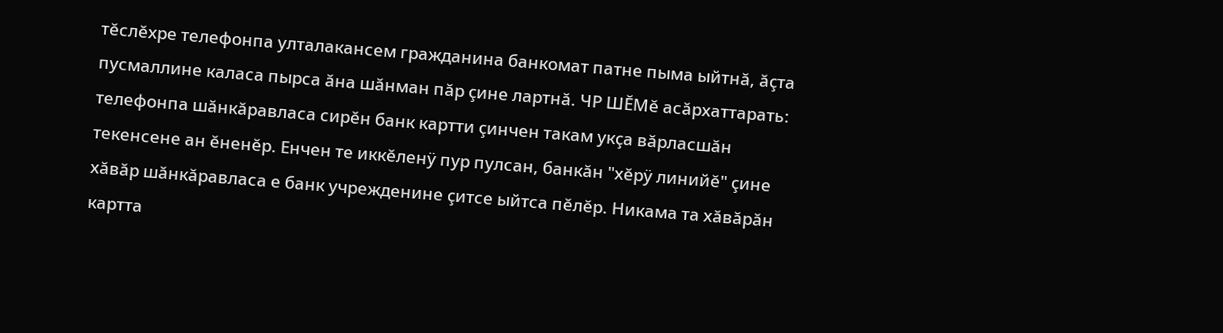тĕслĕхре телефонпа улталакансем гражданина банкомат патне пыма ыйтнă, ăçта пусмаллине каласа пырса ăна шăнман пăр çине лартнă. ЧР ШĔМĕ асăрхаттарать: телефонпа шăнкăравласа сирĕн банк картти çинчен такам укçа вăрласшăн текенсене ан ĕненĕр. Енчен те иккĕленÿ пур пулсан, банкăн "хĕрÿ линийĕ" çине хăвăр шăнкăравласа е банк учрежденине çитсе ыйтса пĕлĕр. Никама та хăвăрăн картта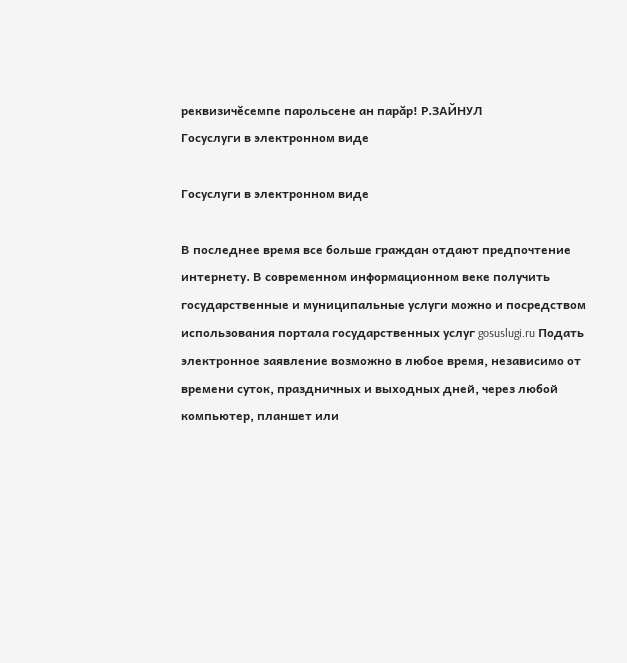реквизичĕсемпе парольсене ан парăр! Р.ЗАЙНУЛ
Госуслуги в электронном виде

Госуслуги в электронном виде

В последнее время все больше граждан отдают предпочтение интернету. В современном информационном веке получить государственные и муниципальные услуги можно и посредством использования портала государственных услуг gosuslugi.ru Подать электронное заявление возможно в любое время, независимо от времени суток, праздничных и выходных дней, через любой компьютер, планшет или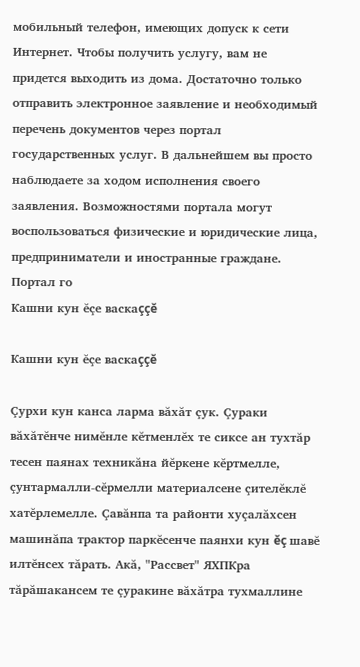мобильный телефон, имеющих допуск к сети Интернет. Чтобы получить услугу, вам не придется выходить из дома. Достаточно только отправить электронное заявление и необходимый перечень документов через портал государственных услуг. В дальнейшем вы просто наблюдаете за ходом исполнения своего заявления. Возможностями портала могут воспользоваться физические и юридические лица, предприниматели и иностранные граждане. Портал го
Кашни кун ĕçе васкаççĕ

Кашни кун ĕçе васкаççĕ

Çурхи кун канса ларма вăхăт çук. Çураки вăхăтĕнче нимĕнле кĕтменлĕх те сиксе ан тухтăр тесен паянах техникăна йĕркене кĕртмелле, çунтармалли-сĕрмелли материалсене çителĕклĕ хатĕрлемелле. Çавăнпа та районти хуçалăхсен машинăпа трактор паркĕсенче паянхи кун ĕç шавĕ илтĕнсех тăрать. Акă, "Рассвет" ЯХПКра тăрăшакансем те çуракине вăхăтра тухмаллине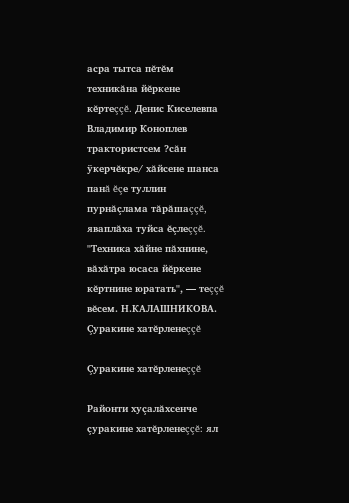асра тытса пĕтĕм техникăна йĕркене кĕртеççĕ. Денис Киселевпа Владимир Коноплев трактористсем ?сăн ÿкерчĕкре/ хăйсене шанса панă ĕçе туллин пурнăçлама тăрăшаççĕ, яваплăха туйса ĕçлеççĕ. "Техника хăйне пăхнине, вăхăтра юсаса йĕркене кĕртнине юратать", — теççĕ вĕсем. Н.КАЛАШНИКОВА.
Çуракине хатĕрленеççĕ

Çуракине хатĕрленеççĕ

Районти хуçалăхсенче çуракине хатĕрленеççĕ: ял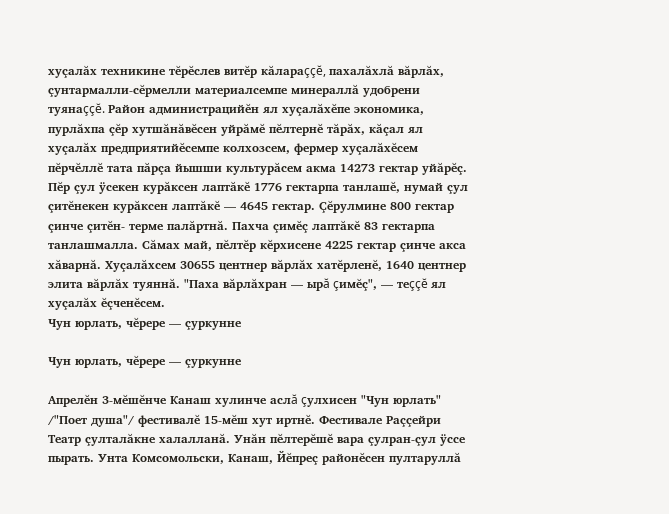хуçалăх техникине тĕрĕслев витĕр кăлараççĕ, пахалăхлă вăрлăх, çунтармалли-сĕрмелли материалсемпе минераллă удобрени туянаççĕ. Район администрацийĕн ял хуçалăхĕпе экономика, пурлăхпа çĕр хутшăнăвĕсен уйрăмĕ пĕлтернĕ тăрăх, кăçал ял хуçалăх предприятийĕсемпе колхозсем, фермер хуçалăхĕсем пĕрчĕллĕ тата пăрçа йышши культурăсем акма 14273 гектар уйăрĕç. Пĕр çул ÿсекен курăксен лаптăкĕ 1776 гектарпа танлашĕ, нумай çул çитĕнекен курăксен лаптăкĕ — 4645 гектар. Çĕрулмине 800 гектар çинче çитĕн- терме палăртнă. Пахча çимĕç лаптăкĕ 83 гектарпа танлашмалла. Сăмах май, пĕлтĕр кĕрхисене 4225 гектар çинче акса хăварнă. Хуçалăхсем 30655 центнер вăрлăх хатĕрленĕ, 1640 центнер элита вăрлăх туяннă. "Паха вăрлăхран — ырă çимĕç", — теççĕ ял хуçалăх ĕçченĕсем.
Чун юрлать, чĕрере — çуркунне

Чун юрлать, чĕрере — çуркунне

Апрелĕн 3-мĕшĕнче Канаш хулинче аслă çулхисен "Чун юрлать" /"Поет душа"/ фестивалĕ 15-мĕш хут иртнĕ. Фестивале Раççейри Театр çулталăкне халалланă. Унăн пĕлтерĕшĕ вара çулран-çул ÿссе пырать. Унта Комсомольски, Канаш, Йĕпреç районĕсен пултаруллă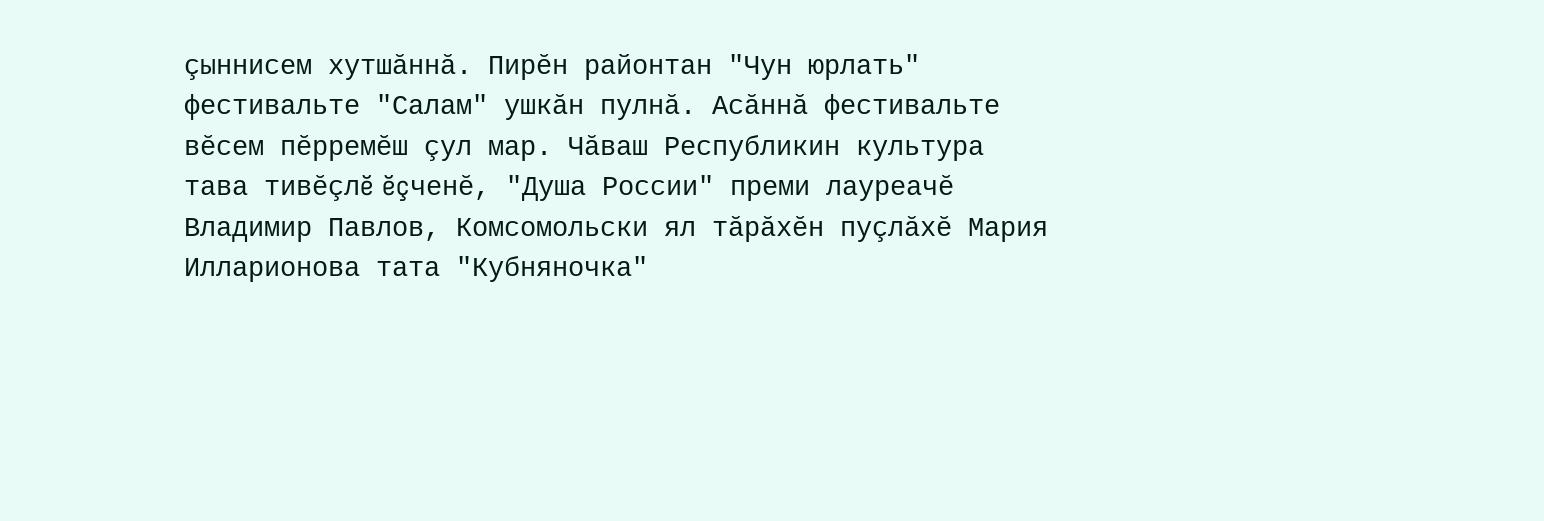çыннисем хутшăннă. Пирĕн районтан "Чун юрлать" фестивальте "Салам" ушкăн пулнă. Асăннă фестивальте вĕсем пĕрремĕш çул мар. Чăваш Республикин культура тава тивĕçлĕ ĕçченĕ, "Душа России" преми лауреачĕ Владимир Павлов, Комсомольски ял тăрăхĕн пуçлăхĕ Мария Илларионова тата "Кубняночка"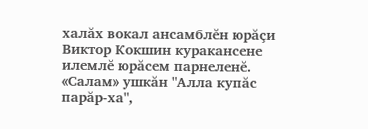халăх вокал ансамблĕн юрăçи Виктор Кокшин куракансене илемлĕ юрăсем парнеленĕ. «Салам» ушкăн "Алла купăс парăр-ха",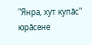"Янра, хут купăс" юрăсене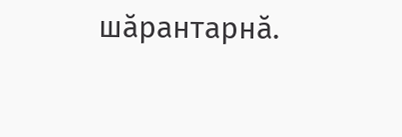шăрантарнă.